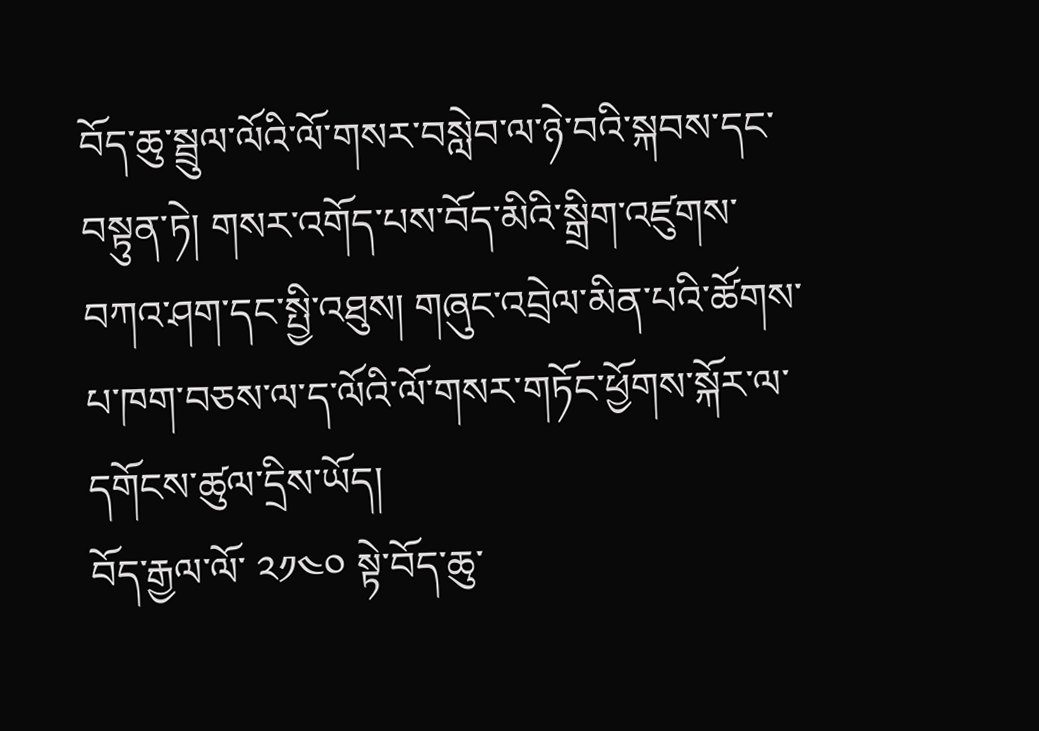བོད་ཆུ་སྦྲུལ་ལོའི་ལོ་གསར་བསླེབ་ལ་ཉེ་བའི་སྐབས་དང་བསྟུན་ཏེ། གསར་འགོད་པས་བོད་མིའི་སྒྲིག་འཛུགས་བཀའ་ཤག་དང་སྤྱི་འཐུས། གཞུང་འབྲེལ་མིན་པའི་ཚོགས་པ་ཁག་བཅས་ལ་ད་ལོའི་ལོ་གསར་གཏོང་ཕྱོགས་སྐོར་ལ་དགོངས་ཚུལ་དྲིས་ཡོད།
བོད་རྒྱལ་ལོ་ ༢༡༤༠ སྟེ་བོད་ཆུ་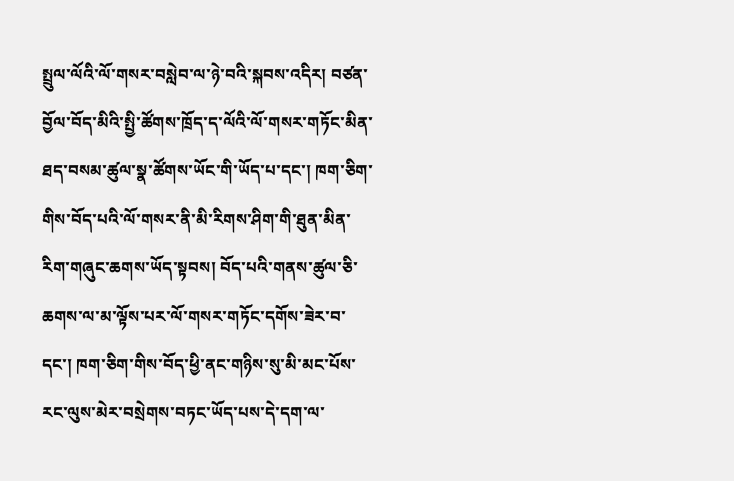སྤྲུལ་ལོའི་ལོ་གསར་བསླེབ་ལ་ཉེ་བའི་སྐབས་འདིར། བཙན་བྱོལ་བོད་མིའི་སྤྱི་ཚོགས་ཁྲོད་ད་ལོའི་ལོ་གསར་གཏོང་མིན་ཐད་བསམ་ཚུལ་སྣ་ཚོགས་ཡོང་གི་ཡོད་པ་དང་། ཁག་ཅིག་གིས་བོད་པའི་ལོ་གསར་ནི་མི་རིགས་ཤིག་གི་ཐུན་མིན་རིག་གཞུང་ཆགས་ཡོད་སྟབས། བོད་པའི་གནས་ཚུལ་ཅི་ཆགས་ལ་མ་ལྟོས་པར་ལོ་གསར་གཏོང་དགོས་ཟེར་བ་དང་། ཁག་ཅིག་གིས་བོད་ཕྱི་ནང་གཉིས་སུ་མི་མང་པོས་རང་ལུས་མེར་བསྲེགས་བཏང་ཡོད་པས་དེ་དག་ལ་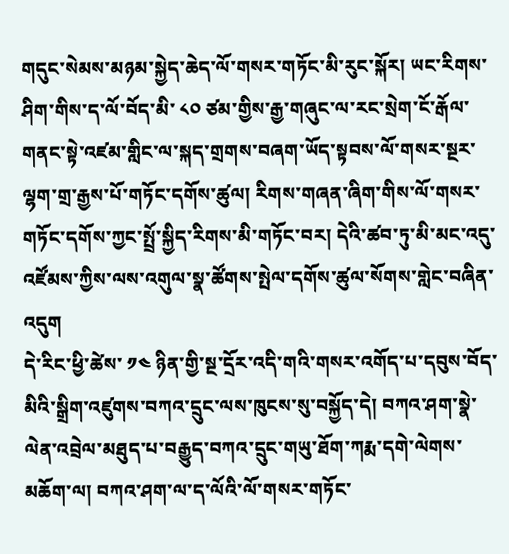གདུང་སེམས་མཉམ་སྐྱེད་ཆེད་ལོ་གསར་གཏོང་མི་རུང་སྐོར། ཡང་རིགས་ཤིག་གིས་ད་ལོ་བོད་མི་ ༨༠ ཙམ་གྱིས་རྒྱ་གཞུང་ལ་རང་སྲེག་ངོ་རྒོལ་གནང་སྟེ་འཛམ་གླིང་ལ་སྐད་གྲགས་བཞག་ཡོད་སྟབས་ལོ་གསར་སྔར་ལྷག་གྲ་རྒྱས་པོ་གཏོང་དགོས་ཚུལ། རིགས་གཞན་ཞིག་གིས་ལོ་གསར་གཏོང་དགོས་ཀྱང་སྤྲོ་སྐྱིད་རིགས་མི་གཏོང་བར། དེའི་ཚབ་ཏུ་མི་མང་འདུ་འཛོམས་ཀྱིས་ལས་འགུལ་སྣ་ཚོགས་སྤེལ་དགོས་ཚུལ་སོགས་གླེང་བཞིན་འདུག
དེ་རིང་ཕྱི་ཚེས་ ༡༤ ཉིན་གྱི་སྔ་དྲོར་འདི་གའི་གསར་འགོད་པ་དབུས་བོད་མིའི་སྒྲིག་འཛུགས་བཀའ་དྲུང་ལས་ཁུངས་སུ་བསྐྱོད་དེ། བཀའ་ཤག་སྣེ་ལེན་འབྲེལ་མཐུད་པ་བརྒྱུད་བཀའ་དྲུང་གཡུ་ཐོག་ཀརྨ་དགེ་ལེགས་མཆོག་ལ། བཀའ་ཤག་ལ་ད་ལོའི་ལོ་གསར་གཏོང་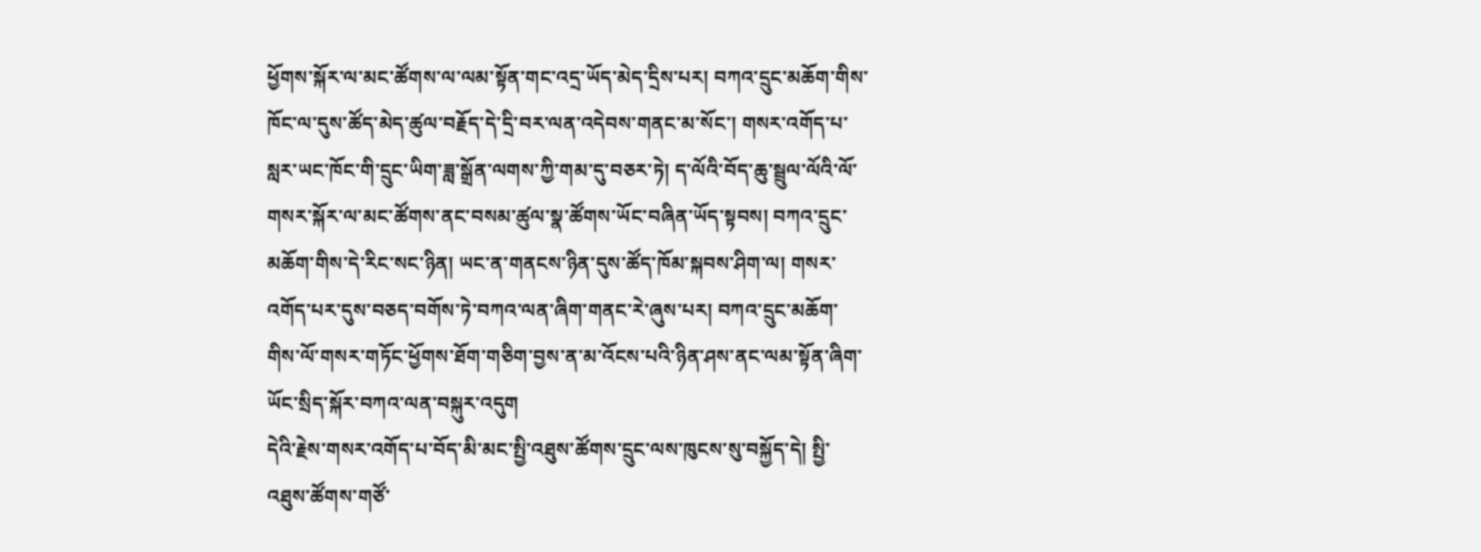ཕྱོགས་སྐོར་ལ་མང་ཚོགས་ལ་ལམ་སྟོན་གང་འདྲ་ཡོད་མེད་དྲིས་པར། བཀའ་དྲུང་མཆོག་གིས་ཁོང་ལ་དུས་ཚོད་མེད་ཚུལ་བརྗོད་དེ་དྲི་བར་ལན་འདེབས་གནང་མ་སོང་། གསར་འགོད་པ་སླར་ཡང་ཁོང་གི་དྲུང་ཡིག་ཟླ་སྒྲོན་ལགས་ཀྱི་གམ་དུ་བཅར་ཏེ། ད་ལོའི་བོད་ཆུ་སྦྲུལ་ལོའི་ལོ་གསར་སྐོར་ལ་མང་ཚོགས་ནང་བསམ་ཚུལ་སྣ་ཚོགས་ཡོང་བཞིན་ཡོད་སྟབས། བཀའ་དྲུང་མཆོག་གིས་དེ་རིང་སང་ཉིན། ཡང་ན་གནངས་ཉིན་དུས་ཚོད་ཁོམ་སྐབས་ཤིག་ལ། གསར་འགོད་པར་དུས་བཅད་བགོས་ཏེ་བཀའ་ལན་ཞིག་གནང་རེ་ཞུས་པར། བཀའ་དྲུང་མཆོག་གིས་ལོ་གསར་གཏོང་ཕྱོགས་ཐོག་གཅིག་བྱས་ན་མ་འོངས་པའི་ཉིན་ཤས་ནང་ལམ་སྟོན་ཞིག་ཡོང་སྲིད་སྐོར་བཀའ་ལན་བསྐུར་འདུག
དེའི་རྗེས་གསར་འགོད་པ་བོད་མི་མང་སྤྱི་འཐུས་ཚོགས་དྲུང་ལས་ཁུངས་སུ་བསྐྱོད་དེ། སྤྱི་འཐུས་ཚོགས་གཙོ་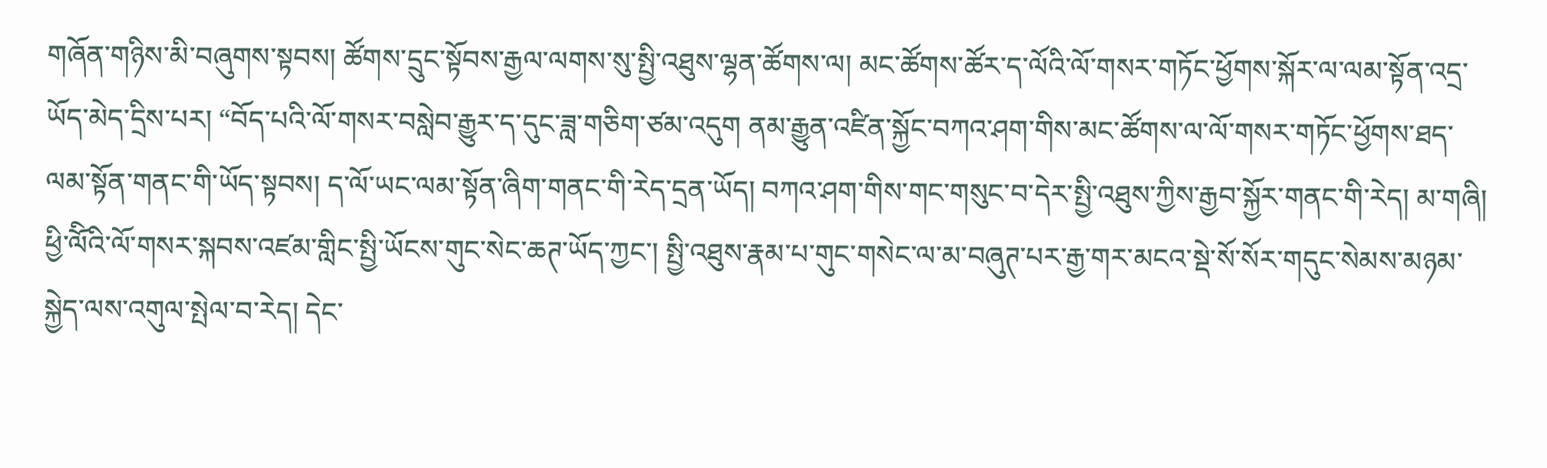གཞོན་གཉིས་མི་བཞུགས་སྟབས། ཚོགས་དྲུང་སྟོབས་རྒྱལ་ལགས་སུ་སྤྱི་འཐུས་ལྷན་ཚོགས་ལ། མང་ཚོགས་ཚོར་ད་ལོའི་ལོ་གསར་གཏོང་ཕྱོགས་སྐོར་ལ་ལམ་སྟོན་འདྲ་ཡོད་མེད་དྲིས་པར། “བོད་པའི་ལོ་གསར་བསླེབ་རྒྱུར་ད་དུང་ཟླ་གཅིག་ཙམ་འདུག ནམ་རྒྱུན་འཛིན་སྐྱོང་བཀའ་ཤག་གིས་མང་ཚོགས་ལ་ལོ་གསར་གཏོང་ཕྱོགས་ཐད་ལམ་སྟོན་གནང་གི་ཡོད་སྟབས། ད་ལོ་ཡང་ལམ་སྟོན་ཞིག་གནང་གི་རེད་དྲན་ཡོད། བཀའ་ཤག་གིས་གང་གསུང་བ་དེར་སྤྱི་འཐུས་ཀྱིས་རྒྱབ་སྐྱོར་གནང་གི་རེད། མ་གཞི། ཕྱི་ལོིའི་ལོ་གསར་སྐབས་འཛམ་གླིང་སྤྱི་ཡོངས་གུང་སེང་ཆཊ་ཡོད་ཀྱང་། སྤྱི་འཐུས་རྣམ་པ་གུང་གསེང་ལ་མ་བཞུཊ་པར་རྒྱ་གར་མངའ་སྡེ་སོ་སོར་གདུང་སེམས་མཉམ་སྐྱེད་ལས་འགུལ་སྤེལ་བ་རེད། དེང་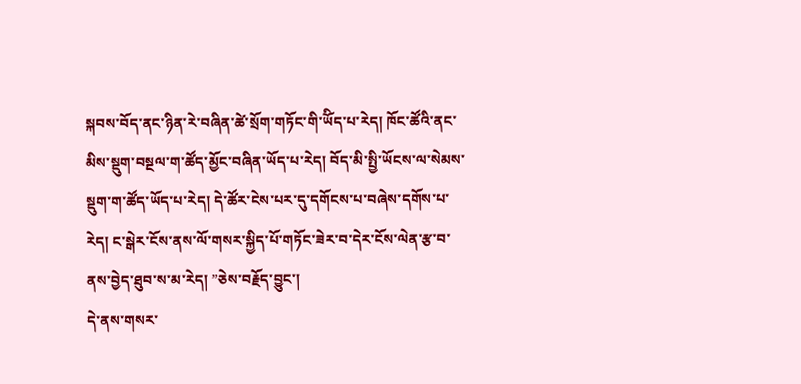སྐབས་བོད་ནང་ཉིན་རེ་བཞིན་ཚེ་སྲོག་གཏོང་གི་ཡོིད་པ་རེད། ཁོང་ཚོའི་ནང་མིས་སྡུག་བསྔལ་ག་ཚོད་མྱོང་བཞིན་ཡོད་པ་རེད། བོད་མི་སྤྱི་ཡོངས་ལ་སེམས་སྡུག་ག་ཚོད་ཡོད་པ་རེད། དེ་ཚོར་ངེས་པར་དུ་དགོངས་པ་བཞེས་དགོས་པ་རེད། ང་སྒེར་ངོས་ནས་ལོ་གསར་སྐྱིད་པོ་གཏོང་ཟེར་བ་དེར་ངོས་ལེན་རྩ་བ་ནས་བྱེད་ཐུབ་ས་མ་རེད། ”ཅེས་བརྗོད་བྱུང་།
དེ་ནས་གསར་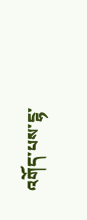འགོད་པས་ངྷ་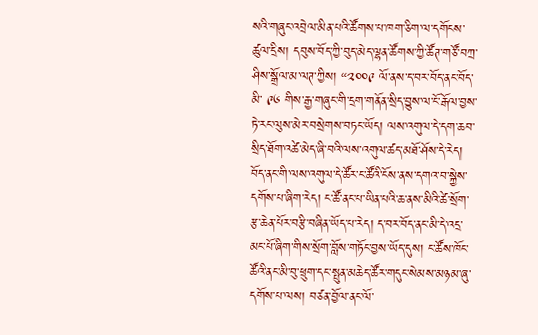སའི་གཞུང་འབྲེལ་མིན་པའི་ཚོགས་པ་ཁག་ཅིག་ལ་དགོངས་ཚུལ་དྲིས། དབུས་བོད་ཀྱི་བུད་མེད་ལྷན་ཚོགས་ཀྱི་ཚོཊ་གཙོ་བཀྲ་ཤིས་སྒྲོལ་མ་ལཊ་ཀྱིས། “༢༠༠༩ ལོ་ནས་ད་བར་བོད་ནང་བོད་མི་ ༩༦ གིས་རྒྱ་གཞུང་གི་དྲག་གནོན་སྲིད་བྱུས་ལ་ངོ་རྒོལ་བྱས་ཏེ་རང་ལུས་མེར་བསྲེགས་བཏང་ཡོད། ལས་འགུལ་དེ་དག་ཆབ་སྲིད་ཐོག་འཚེ་མེད་ཞི་བའི་ལས་འགུལ་ཚད་མཐོ་ཤོས་དེ་རེད། བོད་ནང་གི་ལས་འགུལ་དེ་ཚོར་ང་ཚོའི་ངོས་ནས་དགའ་བ་སྐྱེས་དགོས་པ་ཞིག་རེད། ང་ཚོ་ནང་པ་ཡིན་པའི་ཆ་ནས་མིའི་ཚེ་སྲོག་རྩ་ཆེན་པོར་བརྩི་བཞིན་ཡོད་པ་རེད། ད་བར་བོད་ནང་མི་དེ་འདྲ་མང་པོ་ཞིག་གིས་སྲོག་བློས་གཏོང་བྱས་ཡོད་དུས། ང་ཚོས་ཁོང་ཚོའི་ནང་མི་བུ་ཕྲུག་དང་སྤུན་མཆེད་ཚོར་གདུང་སེམས་མཉམ་ཞུ་དགོས་པ་ལས། བཙན་བྱོལ་ནང་ལོ་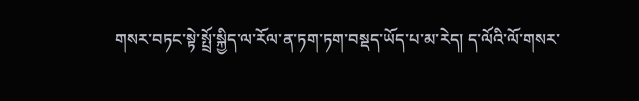གསར་བཏང་སྟེ་སྤྲོ་སྐྱིད་ལ་རོལ་ན་ཏག་ཏག་བསྡད་ཡོད་པ་མ་རེད། ད་ལོའི་ལོ་གསར་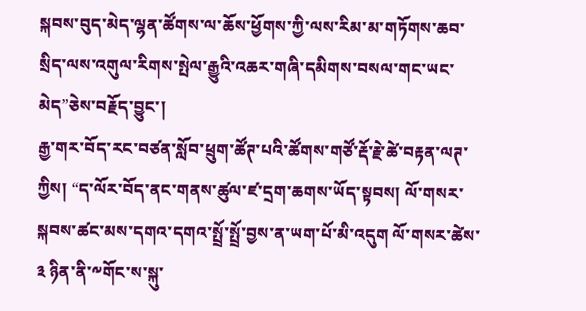སྐབས་བུད་མེད་ལྷན་ཚོགས་ལ་ཆོས་ཕྱོགས་ཀྱི་ལས་རིམ་མ་གཏོགས་ཆབ་སྲིད་ལས་འགུལ་རིགས་སྤེལ་རྒྱུའི་འཆར་གཞི་དམིགས་བསལ་གང་ཡང་མེད”ཅེས་བརྗོད་བྱུང་།
རྒྱ་གར་བོད་རང་བཙན་སློབ་ཕྲུག་ཚོཊ་པའི་ཚོགས་གཙོ་རྡོ་རྗེ་ཚེ་བརྟན་ལཊ་ཀྱིས། “ད་ལོར་བོད་ནང་གནས་ཚུལ་ཛ་དྲག་ཆགས་ཡོད་སྟབས། ལོ་གསར་སྐབས་ཚང་མས་དགའ་དགའ་སྤྲོ་སྤྲོ་བྱས་ན་ཡག་པོ་མི་འདུག ལོ་གསར་ཚེས་ ༣ ཉིན་ནི་༸གོང་ས་སྐུ་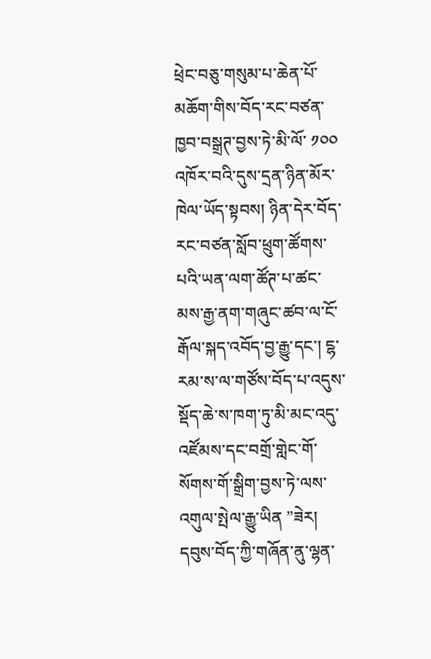ཕྲེང་བཅུ་གསུམ་པ་ཆེན་པོ་མཆོག་གིས་བོད་རང་བཙན་ཁྱབ་བསྒྲཊ་བྱས་ཏེ་མི་ལོ་ ༡༠༠ འཁོར་བའི་དུས་དྲན་ཉིན་མོར་ཁེལ་ཡོད་སྟབས། ཉིན་དེར་བོད་རང་བཙན་སློབ་ཕྲུག་ཚོགས་པའི་ཡན་ལག་ཚོཊ་པ་ཚང་མས་རྒྱ་ནག་གཞུང་ཚབ་ལ་ངོ་རྒོལ་སྐད་འབོད་བྱ་རྒྱུ་དང་། ངྷ་རམ་ས་ལ་གཙོས་བོད་པ་འདུས་སྡོད་ཆེ་ས་ཁག་ཏུ་མི་མང་འདུ་འཛོམས་དང་བགྲོ་གླེང་གོ་སོགས་གོ་སྒྲིག་བྱས་ཏེ་ལས་འགུལ་སྤེལ་རྒྱུ་ཡིན ”ཟེར།
དབུས་བོད་ཀྱི་གཞོན་ནུ་ལྷན་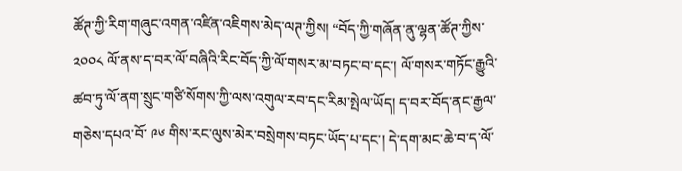ཚོཊ་ཀྱི་རིག་གཞུང་འགན་འཛིན་འཇིགས་མེད་ལཊ་ཀྱིས། “བོད་ཀྱི་གཞོན་ནུ་ལྷན་ཚོཊ་ཀྱིས་ ༢༠༠༨ ལོ་ནས་ད་བར་ལོ་བཞིའི་རིང་བོད་ཀྱི་ལོ་གསར་མ་བཏང་བ་དང་། ལོ་གསར་གཏོང་རྒྱུའི་ཚབ་ཏུ་ལོ་ནག་སྲུང་གཙི་སོགས་ཀྱི་ལས་འགུལ་རབ་དང་རིམ་སྤེལ་ཡོད། ད་བར་བོད་ནང་རྒྱལ་གཅེས་དཔའ་བོ་ ༩༦ གིས་རང་ལུས་མེར་བསྲེགས་བཏང་ཡོད་པ་དང་། དེ་དག་མང་ཆེ་བ་ད་ལོ་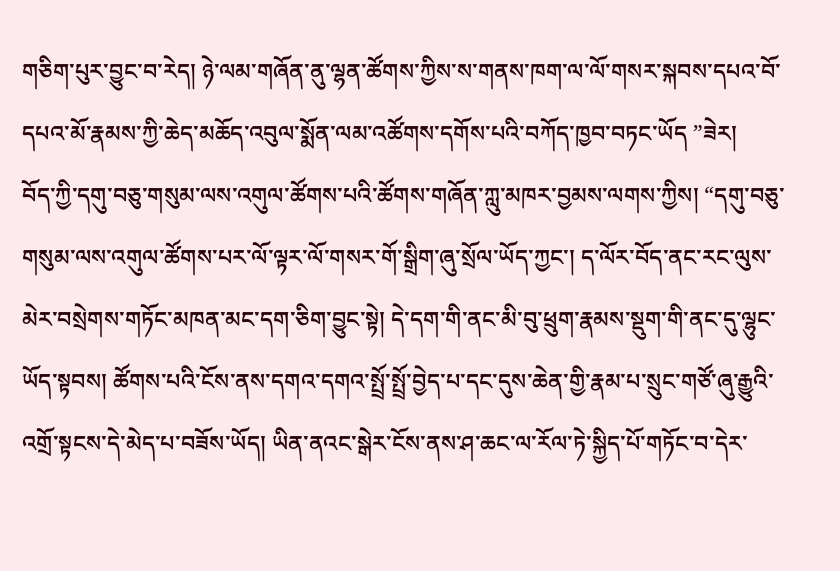གཅིག་པུར་བྱུང་བ་རེད། ཉེ་ལམ་གཞོན་ནུ་ལྷན་ཚོགས་ཀྱིས་ས་གནས་ཁག་ལ་ལོ་གསར་སྐབས་དཔའ་བོ་དཔའ་མོ་རྣམས་ཀྱི་ཆེད་མཆོད་འབུལ་སྨོན་ལམ་འཚོགས་དགོས་པའི་བཀོད་ཁྱབ་བཏང་ཡོད ”ཟེར།
བོད་ཀྱི་དགུ་བཅུ་གསུམ་ལས་འགུལ་ཚོགས་པའི་ཚོགས་གཞོན་ཀླུ་མཁར་བྱམས་ལགས་ཀྱིས། “དགུ་བཅུ་གསུམ་ལས་འགུལ་ཚོགས་པར་ལོ་ལྟར་ལོ་གསར་གོ་སྒྲིག་ཞུ་སྲོལ་ཡོད་ཀྱང་། ད་ལོར་བོད་ནང་རང་ལུས་མེར་བསྲེགས་གཏོང་མཁན་མང་དག་ཅིག་བྱུང་སྟེ། དེ་དག་གི་ནང་མི་བུ་ཕྲུག་རྣམས་སྡུག་གི་ནང་དུ་ལྷུང་ཡོད་སྟབས། ཚོགས་པའི་ངོས་ནས་དགའ་དགའ་སྤྲོ་སྤྲོ་བྱེད་པ་དང་དུས་ཆེན་གྱི་རྣམ་པ་སྲུང་གཙོ་ཞུ་རྒྱུའི་འགྲོ་སྟངས་དེ་མེད་པ་བཟོས་ཡོད། ཡིན་ནའང་སྒེར་ངོས་ནས་ཤ་ཆང་ལ་རོལ་ཏེ་སྐྱིད་པོ་གཏོང་བ་དེར་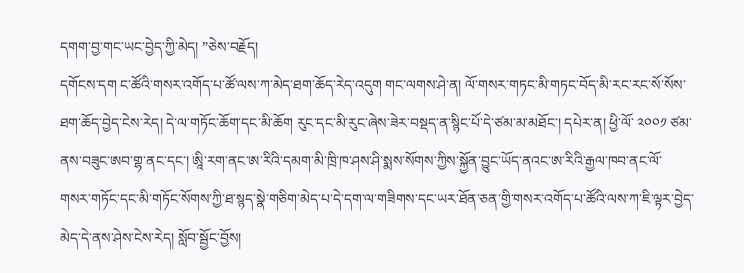དགག་བྱ་གང་ཡང་བྱེད་ཀྱི་མེད། ”ཅེས་བརྗོད།
དགོངས་དག ང་ཚོའི་གསར་འགོད་པ་ཚོ་ལས་ཀ་མེད་ཐག་ཆོད་རེད་འདུག གང་ལགས་ཤེ་ན། ལོ་གསར་གཏང་མི་གཏང་བོད་མི་རང་རང་སོ་སོས་ཐག་ཆོད་བྱེད་ངེས་རེད། དེ་ལ་གཏོང་ཆོག་དང་མི་ཆོག རུང་དང་མི་རུང་ཞེས་ཟེར་བསྡད་ན་སྙིང་པོ་དེ་ཙམ་མ་མཐོང་། དཔེར་ན། ཕྱི་ལོ་ ༢༠༠༡ ཙམ་ནས་བཟུང་ཨབ་གྷ་ནང་དང་། ཨཱི་རག་ནང་ཨ་རིའི་དམག་མི་ཁྲི་ཁ་ཤས་ཤི་སྨས་སོགས་ཀྱིས་སྐྱོན་བྱུང་ཡོད་ནའང་ཨ་རིའི་རྒྱལ་ཁབ་ནང་ལོ་གསར་གཏོང་དང་མི་གཏོང་སོགས་ཀྱི་ཐ་སྙད་སྣེ་གཅིག་མེད་པ་དེ་དག་ལ་གཟིགས་དང་ཡར་ཐོན་ཅན་གྱི་གསར་འགོད་པ་ཚོའི་ལས་ཀ་ཇི་ལྟར་བྱེད་མེད་དེ་ནས་ཤེས་ངེས་རེད། སློབ་སྦྱོང་བྱོས།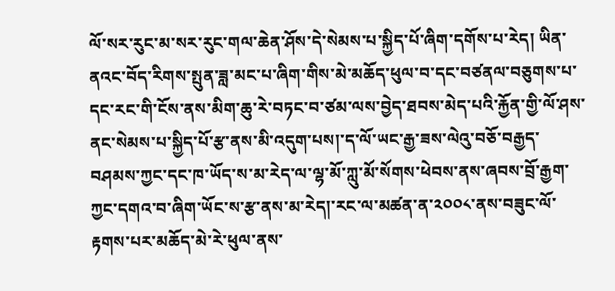ལོ་སར་རུང་མ་སར་རུང་གལ་ཆེན་ཤོས་དེ་སེམས་པ་སྐྱིད་པོ་ཞིག་དགོས་པ་རེད། ཡིན་ནའང་བོད་རིགས་སྤུན་ཟླ་མང་པ་ཞིག་གིས་མེ་མཆོད་ཕུལ་བ་དང་བཙནལ་བཅུགས་པ་དང་རང་གི་ངོས་ནས་མིག་ཆུ་རེ་བཏང་བ་ཙམ་ལས་བྱེད་ཐབས་མེད་པའི་རྐྱོན་གྱི་ལོ་ཤས་ནང་སེམས་པ་སྐྱིད་པོ་རྩ་ནས་མི་འདུག་པས།་ད་ལོ་ཡང་རྒྱ་ཟས་ལེའུ་བཅོ་བརྒྱད་བཤམས་ཀྱང་དང་ཁ་ཡོད་ས་མ་རེད་ལ་ལྷ་མོ་ཀླུ་མོ་སོགས་ཕེབས་ནས་ཞབས་བྲོ་རྒྱག་ཀྱང་དགའ་བ་ཞིག་ཡོང་ས་རྩ་ནས་མ་རེད།་རང་ལ་མཚན་ན་༢༠༠༨་ནས་བཟུང་ལོ་རྟགས་པར་མཆོད་མེ་རེ་ཕུལ་ནས་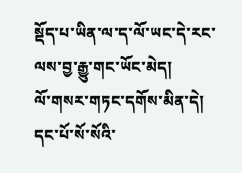སྡོད་པ་ཡིན་ལ་ད་ལོ་ཡང་དེ་རང་ལས་བྱ་རྒྱུ་གང་ཡོང་མེད།
ལོ་གསར་གཏང་དགོས་མིན་དེ། དང་པོ་སོ་སོའི་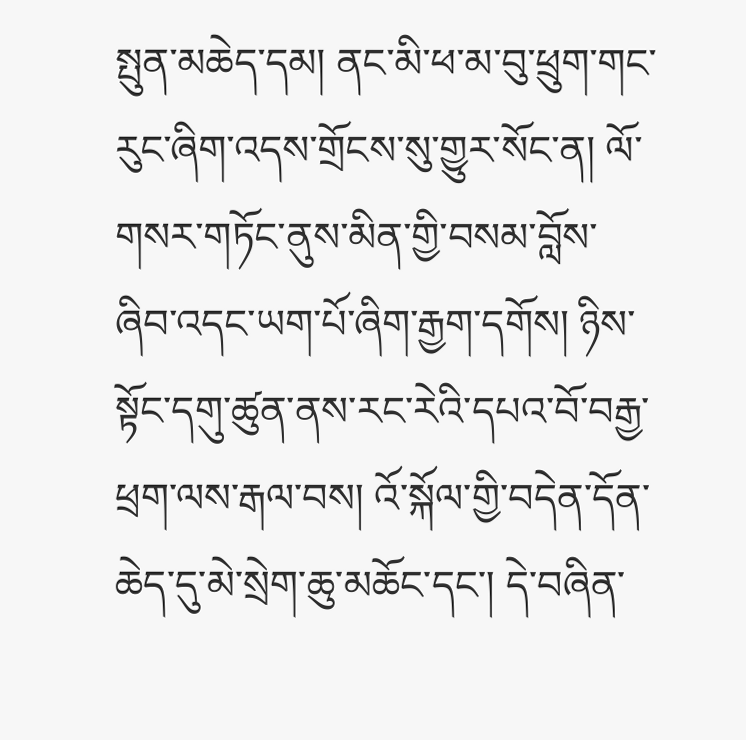སྤུན་མཆེད་དམ། ནང་མི་ཕ་མ་བུ་ཕྲུག་གང་རུང་ཞིག་འདས་གྲོངས་སུ་གྱུར་སོང་ན། ལོ་གསར་གཏོང་ནུས་མིན་གྱི་བསམ་བློས་ཞིབ་འདང་ཡག་པོ་ཞིག་རྒྱག་དགོས། ཉིས་སྟོང་དགུ་ཚུན་ནས་རང་རེའི་དཔའ་བོ་བརྒྱ་ཕྲག་ལས་རྒལ་བས། འོ་སྐོལ་གྱི་བདེན་དོན་ཆེད་དུ་མེ་སྲེག་ཆུ་མཆོང་དང་། དེ་བཞིན་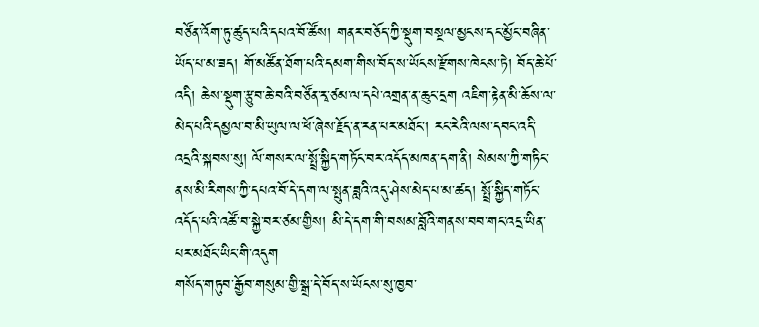བཙོན་འོག་ཏུ་ཚུད་པའི་དཔའ་བོ་ཚོས། གནར་བཅོད་ཀྱི་སྡུག་བསྔལ་མྱངས་དང་མྱོང་བཞིན་ཡོད་པ་མ་ཟད། གོ་མཚོན་ཐོག་པའི་དམག་གིས་བོད་ས་ཡོངས་རྫོགས་ཁེངས་ཏེ། བོད་ཆེ་པོ་འདི། ཆེས་སྡུག་རྩུབ་ཆེ་བའི་བཙོན་རྭ་ཙམ་ལ་དཔེ་འགྲན་ན་ཆུང་དྲག འཇིག་རྟེན་མི་ཆོས་ལ་མེད་པའི་དམྱལ་བ་མི་ཡུལ་ལ་ཕོ་ཞེས་རྗོད་ན་རན་པར་མཐོང་། རང་རེའི་ལས་དབང་འདི་འདྲའི་སྐབས་སུ། ལོ་གསར་ལ་སྤྲོ་སྐྱིད་གཏོང་བར་འདོད་མཁན་དག་ནི། སེམས་ཀྱི་གཏིང་ནས་མི་རིགས་ཀྱི་དཔའ་བོ་དེ་དག་ལ་སྤུན་ཟླའི་འདུ་ཤེས་མེད་པ་མ་ཚད། སྤྲོ་སྐྱིད་གཏོང་འདོད་པའི་འཚོ་བ་སྐྱེ་བར་ཙམ་གྱིས། མི་དེ་དག་གི་བསམ་བློའི་གནས་བབ་གང་འདྲ་ཡིན་པར་མཐོང་ཡིང་གི་འདུག
གསོད་གཏུབ་རྒྱོབ་གསུམ་གྱི་སྒྲ་དེ་བོད་ས་ཡོངས་སུ་ཁྱབ་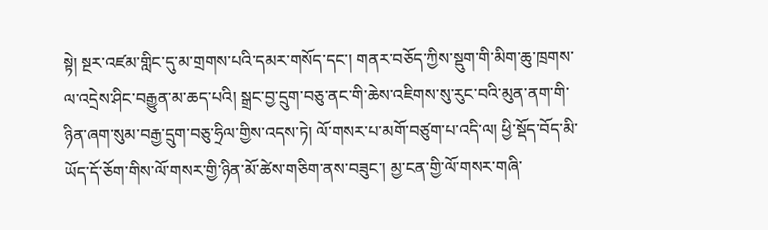སྟེ། སྔར་འཛམ་གླིང་དུ་མ་གྲགས་པའི་དམར་གསོད་དང་། གནར་བཅོད་ཀྱིས་སྡུག་གི་མིག་ཆུ་ཁྲགས་ལ་འདྲེས་ཤིང་བརྒྱུན་མ་ཆད་པའི། སྒྲང་བྱ་དྲུག་བཅུ་ནང་གི་ཆེས་འཇིགས་སུ་རུང་བའི་མུན་ནག་གི་ཉིན་ཞག་སུམ་བརྒྱ་དྲུག་བཅུ་ཧྲིལ་གྱིས་འདས་ཏེ། ལོ་གསར་པ་མགོ་བཙུག་པ་འདི་ལ། ཕྱི་སྡོད་བོད་མི་ཡོད་དོ་ཅོག་གིས་ལོ་གསར་གྱི་ཉིན་མོ་ཚེས་གཅིག་ནས་བཟུང་། མྱ་ངན་གྱི་ལོ་གསར་གཞི་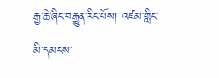རྒྱ་ཆེ་ཞིང་བརྒྱུན་རིང་པོས། འཛམ་གླིང་མི་དམངས་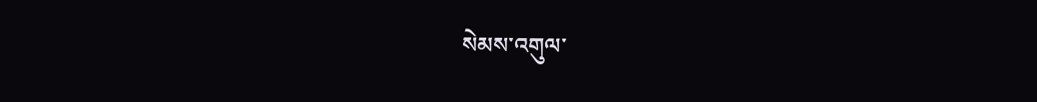སེམས་འགུལ་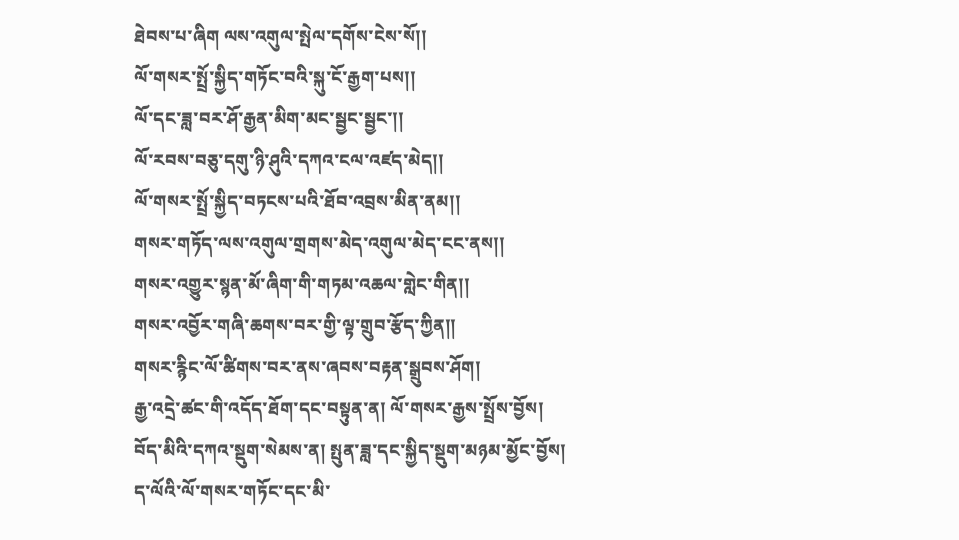ཐེབས་པ་ཞིག ལས་འགུལ་སྤེལ་དགོས་ངེས་སོ།།
ལོ་གསར་སྤྲོ་སྐྱིད་གཏོང་བའི་སྐུ་ངོ་རྒྱག་པས།།
ལོ་དང་ཟླ་བར་ཤོ་རྒྱན་མིག་མང་སྦྱང་སྦྱང་།།
ལོ་རབས་བཅུ་དགུ་ཉི་ཤུའི་དཀའ་ངལ་འཛད་མེད།།
ལོ་གསར་སྤྲོ་སྐྱིད་བཏངས་པའི་ཐོབ་འབྲས་མིན་ནམ།།
གསར་གཏོད་ལས་འགུལ་གྲགས་མེད་འགུལ་མེད་ངང་ནས།།
གསར་འགྱུར་སྙན་མོ་ཞིག་གི་གཏམ་འཆལ་གླེང་གིན།།
གསར་འབྱོར་གཞི་ཆགས་བར་གྱི་ལྟ་གྲུབ་རྩོད་ཀྱིན།།
གསར་རྙིང་ལོ་ཚིགས་བར་ནས་ཞབས་བརྟན་སྒྲུབས་ཤོག།
རྒྱ་འདྲེ་ཚང་གི་འདོད་ཐོག་དང་བསྟུན་ན། ལོ་གསར་རྒྱས་སྤྲོས་བྱོས།
བོད་མིའི་དཀའ་སྡུག་སེམས་ན། སྤུན་ཟླ་དང་སྐྱིད་སྡུག་མཉམ་མྱོང་བྱོས།
ད་ལོའི་ལོ་གསར་གཏོང་དང་མི་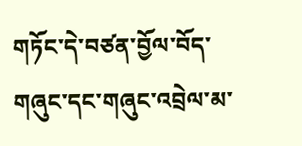གཏོང་དེ་བཙན་བྱོལ་བོད་གཞུང་དང་གཞུང་འབྲེལ་མ་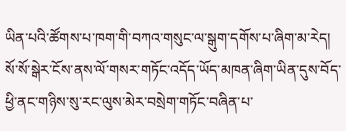ཡིན་པའི་ཚོགས་པ་ཁག་གི་བཀའ་གསུང་ལ་སྒུག་དགོས་པ་ཞིག་མ་རེད། སོ་སོ་སྒེར་ངོས་ནས་ལོ་གསར་གཏོང་འདོད་ཡོད་མཁན་ཞིག་ཡིན་དུས་བོད་ཕྱི་ནང་གཉིས་སུ་རང་ལུས་མེར་བསྲེག་གཏོང་བཞིན་པ་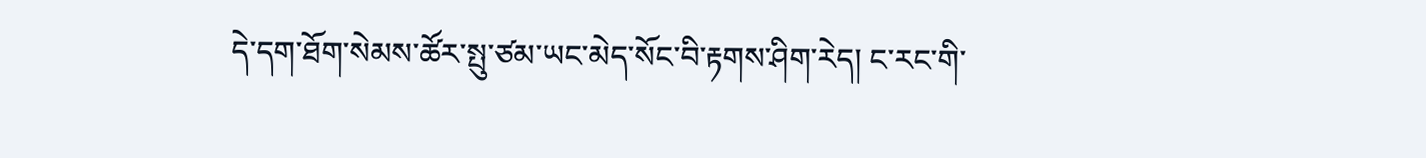དེ་དག་ཐོག་སེམས་ཚོར་སྤུ་ཙམ་ཡང་མེད་སོང་བི་རྟགས་ཤིག་རེད། ང་རང་གི་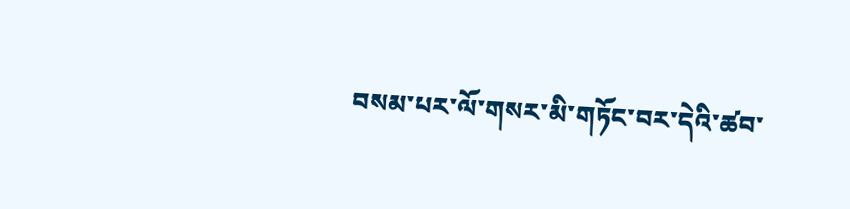བསམ་པར་ལོ་གསར་མི་གཏོང་བར་དེའི་ཚབ་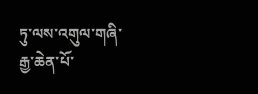ཏུ་ལས་འགུལ་གཞི་རྒྱ་ཆེན་པོ་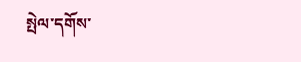སྤེལ་དགོས་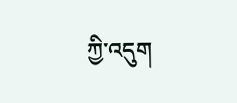ཀྱི་འདུག